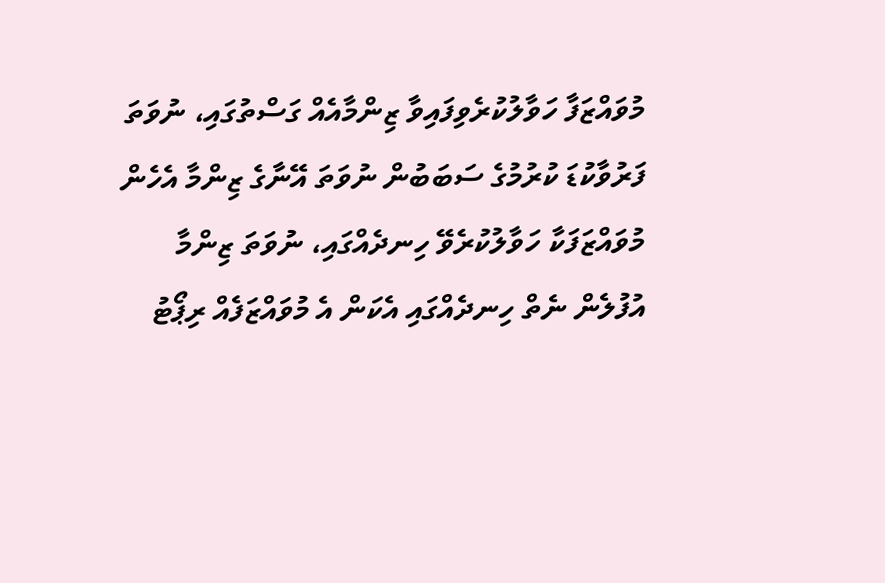މުވައްޒަފާ ހަވާލުކުރެވިފައިވާ ޒިންމާއެއް ގަސްތުގައި، ނުވަތަ ފަރުވާކުޑަ ކުރުމުގެ ސަބަބުން ނުވަތަ އޭނާގެ ޒިންމާ އެހެން މުވައްޒަފަކާ ހަވާލުކުރެވޭ ހިނދެއްގައި، ނުވަތަ ޒިންމާ އުފުލެން ނެތް ހިނދެއްގައި އެކަން އެ މުވައްޒަފެއް ރިޕޯޓު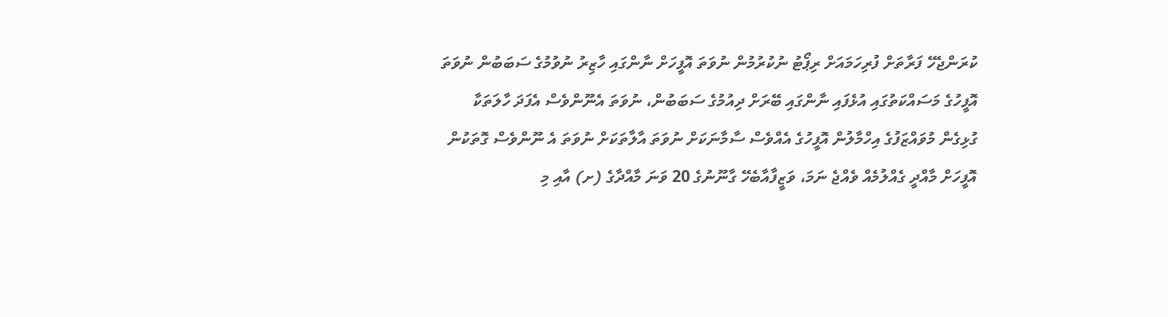ކުރަންޖެހޭ ފަރާތަށް ފުރިހަމައަށް ރިޕޯޓު ނުކުރުމުން ނުވަތަ އޮފީހަށް ނާންގައި ހާޒިރު ނުވުމުގެ ސަބަބުން ނުވަތަ އޮފީހުގެ މަސައްކަތުގައި އުޅެފައި ނާންގައި ބޭރަށް ދިއުމުގެ ސަބަބުން، ނުވަތަ އެނޫންވެސް އެފަދަ ހާލަތަކާ ގުޅިގެން މުވައްޒަފުގެ އިހްމާލުން އޮފީހުގެ އެއްވެސް ސާމާނަކަށް ނުވަތަ އާލާތަކަށް ނުވަތަ އެ ނޫންވެސް ގޮތަކުން އޮފީހަށް މާއްދީ ގެއްލުމެއް ވެއްޖެ ނަމަ، ވަޒީފާއާބެހޭ ގާނޫނުގެ 20 ވަނަ މާއްދާގެ (ށ) އާއި މި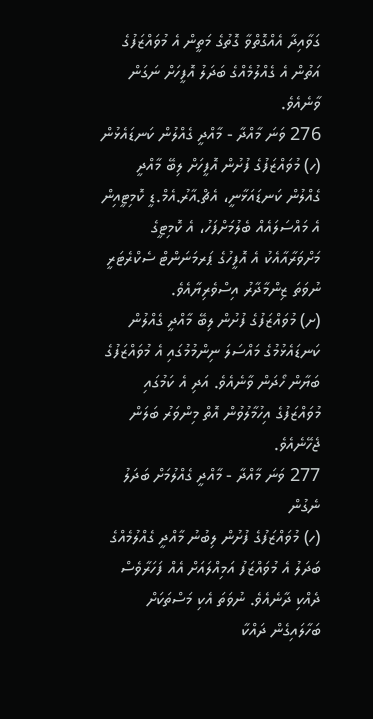ގަވާއިދާ އެއްގޮތްވާ ގޮތުގެ މަތީން އެ މުވައްޒަފުގެ އަތުން އެ ގެއްލުމެއްގެ ބަދަލު އޮފީހަށް ނަގަން ވާނެއެވެ.
276 ވަނަ މާއްދާ - މާއްދީ ގެއްލުން ކަނޑައެޅުން
(ހ) މުވައްޒަފުގެ ފުށުން އޮފީހަށް ލިބޭ މާއްދީ ގެއްލުން ކަނޑައަޅާނީ، އެޗް.އާރު.އެމް.ޑީ ކޮމިޓީއިން އެ މައްސަލައެއް ބެލުމަށްފަހު، އެ ކޮމިޓީގެ މަށްވަރާއާއެކު އެ އޮފީހުގެ ޕަރމަނަންޓް ސެކްރެޓަރީ ނުވަތަ ޒިންމާދާރު އިސްވެރިޔާއެވެ.
(ށ) މުވައްޒަފުގެ ފުށުން ލިބޭ މާއްދީ ގެއްލުން ކަނޑައެޅުމުގެ މައްސަލަ ނިންމުމުގައި އެ މުވައްޒަފުގެ ބަޔާން ހޯދަން ވާނެއެވެ. އަދި އެ ކަމުގައި މުވައްޒަފުގެ އިހުމާލުވުން އޮތް މިންވަރު ބަލަން ޖެހޭނެއެވެ.
277 ވަނަ މާއްދާ - މާއްދީ ގެއްލުމަށް ބަދަލު ނެގުން
(ހ) މުވައްޒަފުގެ ފުށުން ލިބުނު މާއްދީ ގެއްލުމެއްގެ ބަދަލު އެ މުވައްޒަފު އަމިއްލައަށް އެއް ފަހަރާވެސް ދެއްކި ދާނެއެވެ. ނުވަތަ އެކި މަސްތަކަށް ބަހާލައިގެން ދައްކާ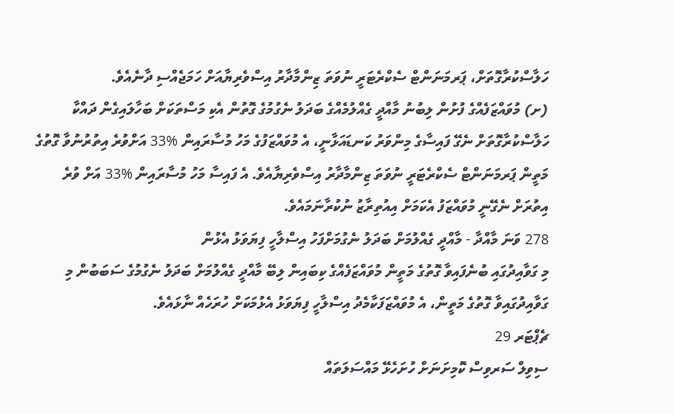ހަލާސްކުރާގޮތަށް، ޕަރމަނަންޓް ސެކްރެޓަރީ ނުވަތަ ޒިންމާދާރު އިސްވެރިޔާއަށް ހަމަޖެއްސި ދާނެއެވެ.
(ށ) މުވައްޒަފެއްގެ ފުށުން ލިބުނު މާއްދީ ގެއްލުމެއްގެ ބަދަލު ނެގުމުގެ ގޮތުން އެކި މަސްތަކަށް ބަހާލައިގެން ދައްކާ ހަލާސްކުރާގޮތަށް ނެގޭ ފައިސާގެ މިންވަރު ކަނޑައަޅާނީ، އެ މުވައްޒަފުގެ މަހު މުސާރައިން %33 އަށްވުރެ އިތުރުނުވާ ގޮތުގެ މަތީން ޕަރމަނަންޓް ސެކްރެޓަރީ ނުވަތަ ޒިންމާދާރު އިސްވެރިޔާއެވެ. އެ ފައިސާ މަހު މުސާރައިން %33 އަށް ވުރެ އިތުރަށް ނެގޭނީ މުވައްޒަފު އެކަމަށް އިއުތިރާޒު ނުކުރާނަމައެވެ.
278 ވަނަ މާއްދާ - މާއްދީ ގެއްލުމަށް ބަދަލު ނެގުމަށްފަހު އިސްލާހީ ފިޔަވަޅު އެޅުން
މި ގަވާއިދުގައި ބުނެފައިވާ ގޮތުގެ މަތީން މުވައްޒަފެއްގެ ކިބައިން ލިބޭ މާއްދީ ގެއްލުމަށް ބަދަލު ނެގުމުގެ ސަބަބުން މި ގަވާއިދުގައިވާ ގޮތުގެ މަތީން، އެ މުވައްޒަފަކާމެދު އިސްލާހީ ފިޔަވަޅު އެޅުމަކަށް ހުރަހެއް ނާޅައެވެ.
ޗެޕްޓަރ 29
ސިވިލް ސަރވިސް ކޮމިށަނަށް ހުށަހެޅޭ މައްސަލަތައް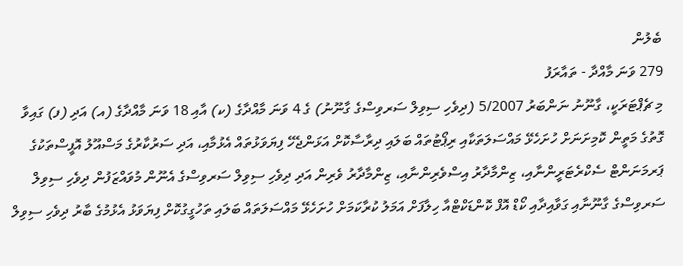ބެލުން
279 ވަނަ މާއްދާ - ތައާރަފު
މި ޗެޕްޓަރަކީ، ގާނޫނު ނަންބަރު 5/2007 (ދިވެހި ސިވިލް ސަރވިސްގެ ގާނޫނު) ގެ 4 ވަނަ މާއްދާގެ (ކ) އާއި 18 ވަނަ މާއްދާގެ (އ) އަދި (ފ) ގައިވާ ގޮތުގެ މަތީން ކޮމިށަނަށް ހުށަހެޅޭ މައްސަލަތަކާއި ރިޕޯޓުތައް ބަލައި ދިރާސާކޮށް އަޅަންޖެހޭ ފިޔަވަޅުތައް އެޅުމާއި، އަދި ސަރުކާރުގެ މަސްއޫލު އޮފީސްތަކުގެ ޕަރމަނަންޓް ސެކްރެޓަރީންނާއި، ޒިންމާދާރު އިސްވެރިންނާއި، ޒިންމާދާރު ވެރިން އަދި ދިވެހި ސިވިލް ސަރވިސްގެ އެނޫން މުވައްޒަފުން ދިވެހި ސިވިލް ސަރވިސްގެ ގާނޫނާއި ގަވާއިދާއި ކޯޑް އޮފް ކޮންޑަކްޓްއާ ހިލާފަށް އަމަލު ކުރާކަމަށް ހުށަހެޅޭ މައްސަލަތައް ބަލައި ތަހުގީގުކޮށް ފިޔަވަޅު އެޅުމުގެ ބާރު ދިވެހި ސިވިލް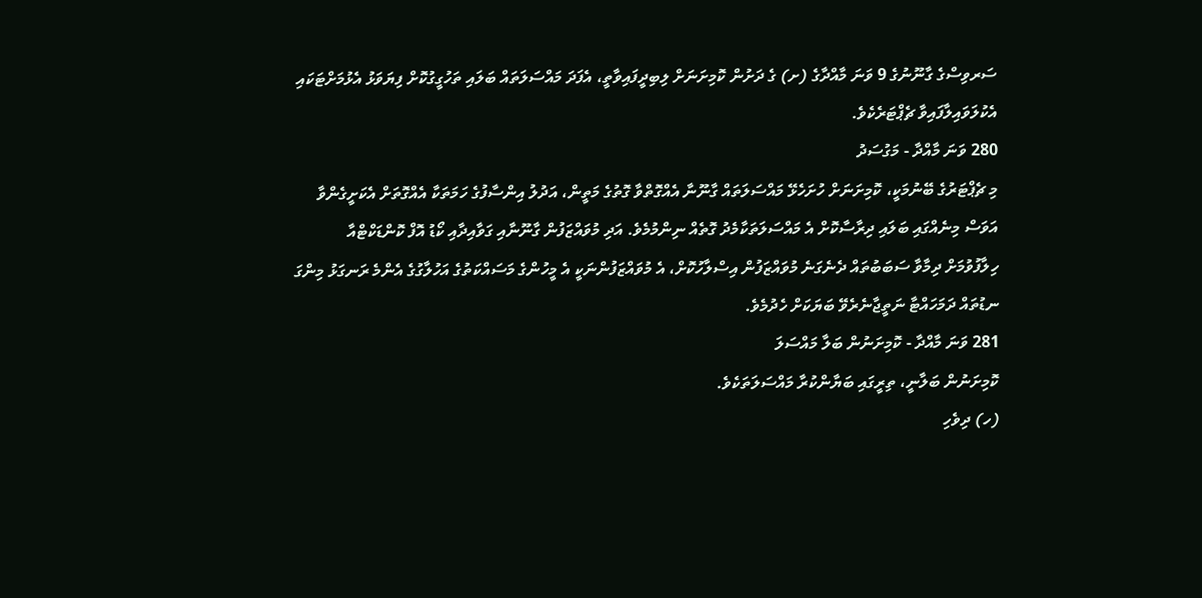ސަރވިސްގެ ގާނޫނުގެ 9 ވަނަ މާއްދާގެ (ށ) ގެ ދަށުން ކޮމިށަނަށް ލިބިދީފައިވާތީ، އެފަދަ މައްސަލަތައް ބަލައި ތަހުގީގުކޮށް ފިޔަވަޅު އެޅުމަށްޓަކައި އެކުލަވައިލާފައިވާ ޗެޕްޓަރެކެވެ.
280 ވަނަ މާއްދާ - މަގުސަދު
މި ޗެޕްޓަރުގެ ބޭނުމަކީ، ކޮމިށަނަށް ހުށަހެޅޭ މައްސަލަތައް ގާނޫނާ އެއްގޮތްވާ ގޮތުގެ މަތީން، އަދުލު އިންސާފުގެ ހަމަތަކާ އެއްގޮތަށް އެކަށީގެންވާ އަވަސް މިނެއްގައި ބަލައި ދިރާސާކޮށް އެ މައްސަލަތަކާމެދު ގޮތެއް ނިންމުމެވެ. އަދި މުވައްޒަފުން ގާނޫނާއި ގަވާއިދާއި ކޯޑު އޮފް ކޮންޑަކްޓްއާ ހިލާފުވުމަށް ދިމާވާ ސަބަބުތައް ދެނެގަނެ މުވައްޒަފުން އިސްލާހުކޮށް، އެ މުވައްޒަފުންނަކީ އެ މީހުންގެ މަސައްކަތުގެ އަހުލާގުގެ އެންމެ ރަނގަޅު މިންގަ ނޑުތައް ދަމަހައްޓާ ނަތީޖާނެރެވޭ ބަޔަކަށް ހެދުމެވެ.
281 ވަނަ މާއްދާ - ކޮމިށަނުން ބަލާ މައްސަލަ
ކޮމިށަނުން ބަލާނީ، ތިރީގައި ބަޔާންކުރާ މައްސަލަތަކެވެ.
(ހ) ދިވެހި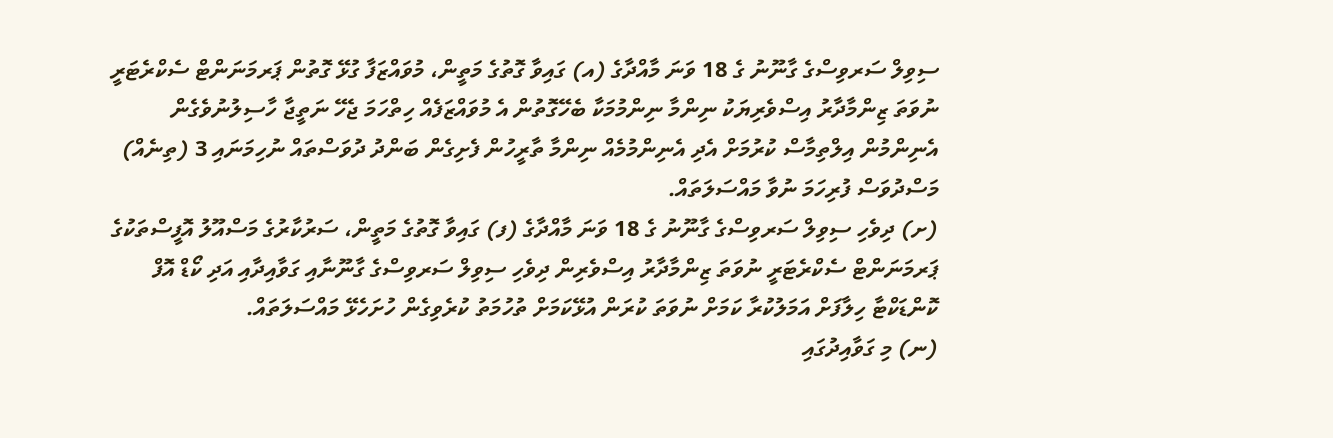ސިވިލް ސަރވިސްގެ ގާނޫނު ގެ 18 ވަނަ މާއްދާގެ (އ) ގައިވާ ގޮތުގެ މަތީން، މުވައްޒަފާ ގުޅޭ ގޮތުން ޕަރމަނަންޓް ސެކްރެޓަރީ ނުވަތަ ޒިންމާދާރު އިސްވެރިޔަކު ނިންމާ ނިންމުމަކާ ބެހޭގޮތުން އެ މުވައްޒަފެއް ހިތްހަމަ ޖެހޭ ނަތީޖާ ހާސިލުނުވެގެން އެނިންމުން އިލްތިމާސް ކުރުމަށް އެދި އެނިންމުމެއް ނިންމާ ތާރީހުން ފެށިގެން ބަންދު ދުވަސްތައް ނުހިމަނައި 3 (ތިނެއް) މަސްދުވަސް ފުރިހަމަ ނުވާ މައްސަލަތައް.
(ށ) ދިވެހި ސިވިލް ސަރވިސްގެ ގާނޫނު ގެ 18 ވަނަ މާއްދާގެ (ފ) ގައިވާ ގޮތުގެ މަތީން، ސަރުކާރުގެ މަސްއޫލު އޮފީސްތަކުގެ ޕަރމަނަންޓް ސެކްރެޓަރީ ނުވަތަ ޒިންމާދާރު އިސްވެރިން ދިވެހި ސިވިލް ސަރވިސްގެ ގާނޫނާއި ގަވާއިދާއި އަދި ކޯޑް އޮފް ކޮންޑަކްޓާ ހިލާފަށް އަމަލުކުރާ ކަމަށް ނުވަތަ ކުރަން އުޅޭކަމަށް ތުހުމަތު ކުރެވިގެން ހުށަހެޅޭ މައްސަލަތައް.
(ނ) މި ގަވާއިދުގައި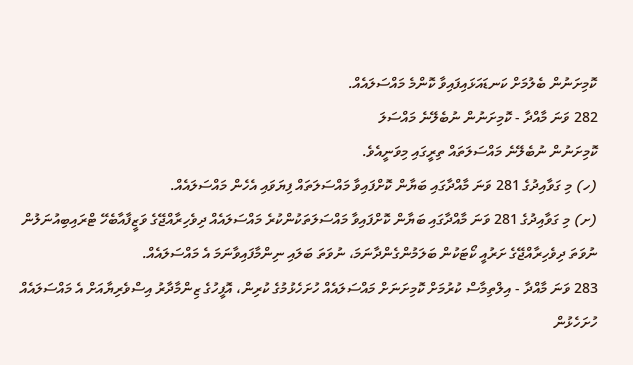ކޮމިށަނުން ބެލުމަށް ކަނޑައަޅައިފައިވާ ކޮންމެ މައްސަލައެއް.
282 ވަނަ މާއްދާ - ކޮމިށަނުން ނުބެލޭނެ މައްސަލަ
ކޮމިށަނުން ނުބެލޭނެ މައްސަލަތައް ތިރީގައި މިވަނީއެވެ.
(ހ) މި ގަވާއިދުގެ 281 ވަނަ މާއްދާގައި ބަޔާން ކޮށްފައިވާ މައްސަލަތައް ފިޔަވައި އެހެން މައްސަލައެއް.
(ށ) މި ގަވާއިދުގެ 281 ވަނަ މާއްދާގައި ބަޔާން ކޮށްފައިވާ މައްސަލަތަކުންކުރެ މައްސަލައެއް ދިވެހިރާއްޖޭގެ ވަޒީފާއާބެހޭ ޓްރައިބިއުނަލުން ނުވަތަ ދިވެހިރާއްޖޭގެ ށަރުއީ ކޯޓަކުން ބަލަމުންގެންދާނަމަ، ނުވަތަ ބަލައި ނިންމާފައިވާނަމަ އެ މައްސަލައެއް.
283 ވަނަ މާއްދާ - އިލްތިމާސް ކުރުމަށް ކޮމިށަނަށް މައްސަލައެއް ހުށަހެޅުމުގެ ކުރިން، އޮފީހުގެ ޒިންމާދާރު އިސްވެރިޔާއަށް އެ މައްސަލައެއް ހުށަހެޅުން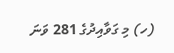(ހ) މި ގަވާއިދުގެ 281 ވަނަ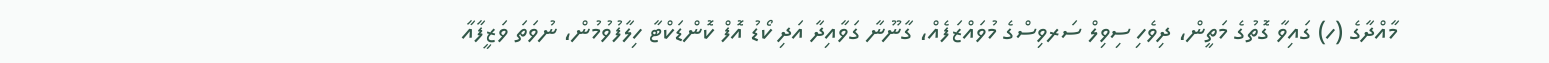މާއްދާގެ (ހ) ގައިވާ ގޮތުގެ މަތީން، ދިވެހި ސިވިލް ސަރވިސްގެ މުވައްޒަފެއް، ގާނޫނާ ގަވާއިދާ އަދި ކޯޑު އޮފް ކޮންޑަކްޓާ ހިލާފުވުމުން، ނުވަތަ ވަޒީފާއާ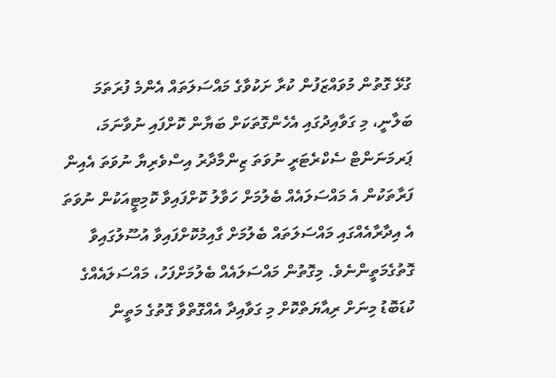ގުޅޭ ގޮތުން މުވައްޒަފުން ކުރާ ށަކުވާގެ މައްސަލަތައް އެންމެ ފުރަތަމަ ބަލާނީ، މި ގަވާއިދުގައި އެހެންގޮތަކަށް ބަޔާން ކޮށްފައި ނުވާނަމަ، ޕަރމަނަންޓް ސެކްރެޓަރީ ނުވަތަ ޒިންމާދާރު އިސްވެރިޔާ ނުވަތަ އެއިން ފަރާތަކުން އެ މައްސަލައެއް ބެލުމަށް ހަވާލު ކޮށްފައިވާ ކޮމިޓީއަކުން ނުވަތަ އެ އިދާރާއެއްގައި މައްސަލަތައް ބެލުމަށް ގާއިމުކޮށްފައިވާ އުސޫލުގައިވާ ގޮތުގެމަތީންނެވެ. މިގޮތުން މައްސަލައެއް ބެލުމަށްފަހު، މައްސަލައެއްގެ ކުޑަބޮޑު މިނަށް ރިއާޔަތްކޮށް މި ގަވާއިދާ އެއްގޮތްވާ ގޮތުގެ މަތީން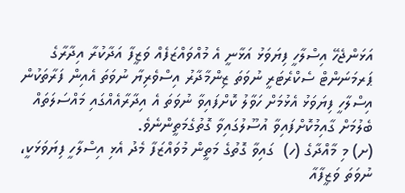އަޅަންޖެހޭ އިސްލާހީ ފިޔަވަޅު އަޅާނީ އެ މުއްވައްޒަފެއް ވަޒީފާ އަދާކުރާ އިދާރާގެ ޕަރމަނަންޓް ސެކްރެޓަރީ ނުވަތަ ޒިންމާދާރު އިސްވެރިޔާ ނުވަތަ އެއިން ފަރާތަކުން އިސްލާހީ ފިޔަވަޅު އެޅުމަށް ހަވާލު ކޮށްފައިވާ ނުވަތަ އެ އިދާރާއެއްގައި މައްސަލަތައް ބެލުމަށް ގާއިމުކޮށްފައިވާ އުސޫލުގައިވާ ގޮތުގެމަތީންނެވެ.
(ށ) މި މާއްދާގެ (ހ)  ގައިވާ ގޮތުގެ މަތީން މުވައްޒަފާ މެދު އެޅި އިސްލާހީ ފިޔަވަޅަކީ، ނުވަތަ ވަޒީފާއާ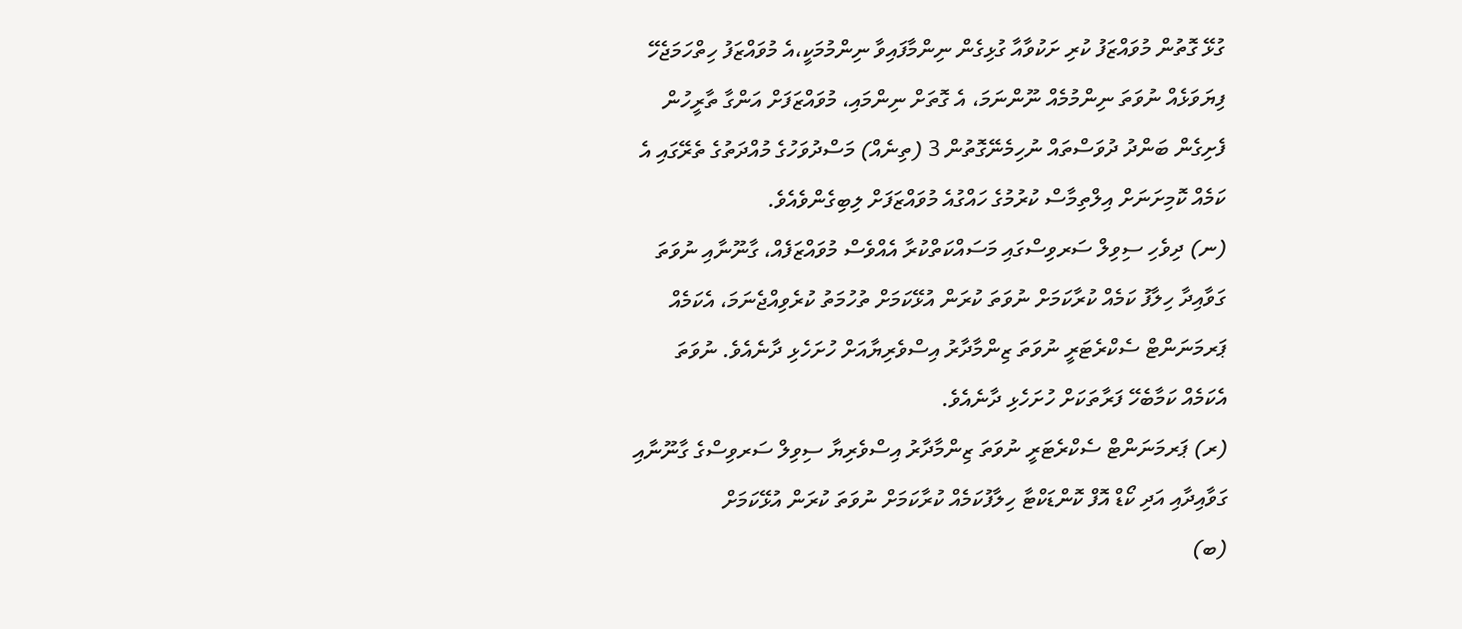ގުޅޭ ގޮތުން މުވައްޒަފު ކުރި ށަކުވާއާ ގުޅިގެން ނިންމާފައިވާ ނިންމުމަކީ،އެ މުވައްޒަފު ހިތްހަމަޖެހޭ ފިޔަވަޅެއް ނުވަތަ ނިންމުމެއް ނޫންނަމަ، އެ ގޮތަށް ނިންމައި، މުވައްޒަފަށް އަންގާ ތާރީހުން ފެށިގެން ބަންދު ދުވަސްތައް ނުހިމެނޭގޮތުން 3 (ތިނެއް) މަސްދުވަހުގެ މުއްދަތުގެ ތެރޭގައި އެ ކަމެއް ކޮމިށަނަށް އިލްތިމާސް ކުރުމުގެ ހައްގުއެ މުވައްޒަފަށް ލިބިގެންވެއެވެ.
(ނ) ދިވެހި ސިވިލް ސަރވިސްގައި މަސައްކަތްކުރާ އެއްވެސް މުވައްޒަފެއް، ގާނޫނާއި ނުވަތަ ގަވާއިދާ ހިލާފު ކަމެއް ކުރާކަމަށް ނުވަތަ ކުރަން އުޅޭކަމަށް ތުހުމަތު ކުރެވިއްޖެނަމަ، އެކަމެއް ޕަރމަނަންޓް ސެކްރެޓަރީ ނުވަތަ ޒިންމާދާރު އިސްވެރިޔާއަށް ހުށަހެޅި ދާނެއެވެ. ނުވަތަ އެކަމެއް ކަމާބެހޭ ފަރާތަކަށް ހުށަހެޅި ދާނެއެވެ.
(ރ) ޕަރމަނަންޓް ސެކްރެޓަރީ ނުވަތަ ޒިންމާދާރު އިސްވެރިޔާ ސިވިލް ސަރވިސްގެ ގާނޫނާއި ގަވާއިދާއި އަދި ކޯޑް އޮފް ކޮންޑަކްޓާ ހިލާފުކަމެއް ކުރާކަމަށް ނުވަތަ ކުރަން އުޅޭކަމަށް
(ބ)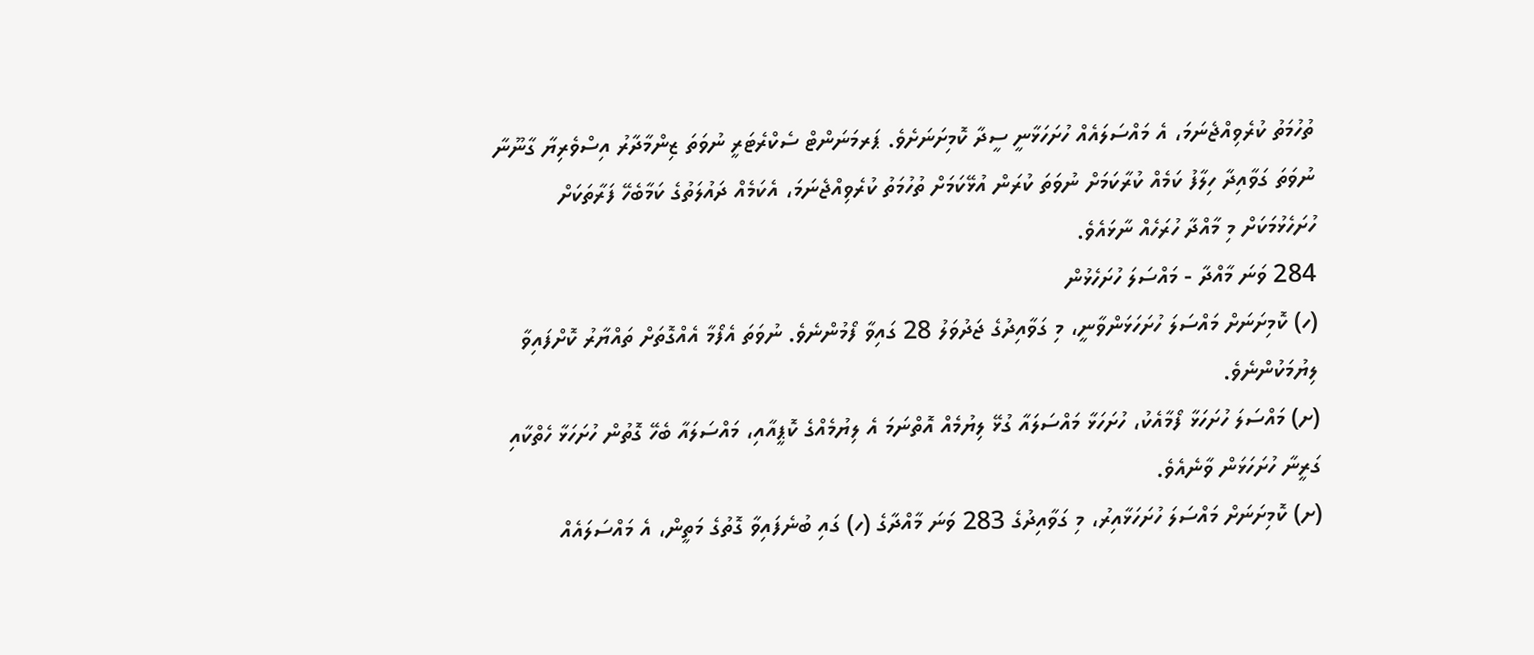ތުހުމަތު ކުރެވިއްޖެނަމަ، އެ މައްސަލައެއް ހުށަހަޅާނީ ސީދާ ކޮމިށަނަށެވެ. ޕަރމަނަންޓް ސެކްރެޓަރީ ނުވަތަ ޒިންމާދާރު އިސްވެރިޔާ ގާނޫނާ ނުވަތަ ގަވާއިދާ ހިލާފު ކަމެއް ކުރާކަމަށް ނުވަތަ ކުރަން އުޅޭކަމަށް ތުހުމަތު ކުރެވިއްޖެނަމަ، އެކަމެއް ދައުލަތުގެ ކަމާބެހޭ ފަރާތަކަށް ހުށަހެޅުމަކަށް މި މާއްދާ ހުރަހެއް ނާޅައެވެ.
284 ވަނަ މާއްދާ - މައްސަލަ ހުށަހެޅުން
(ހ) ކޮމިށަނަށް މައްސަލަ ހުށަހަޅަންވާނީ، މި ގަވާއިދުގެ ޖަދުވަލު 28 ގައިވާ ފޯމުންނެވެ. ނުވަތަ އެފޯމާ އެއްގޮތަށް ތައްޔާރު ކޮށްފައިވާ ލިޔުމަކުންނެވެ.
(ށ) މައްސަލަ ހުށަހަޅާ ފޯމާއެކު، ހުށަހަޅާ މައްސަލައާ ގުޅޭ ލިޔުމެއް އޮތްނަމަ އެ ލިޔުމެއްގެ ކޮޕީއާއި، މައްސަލައާ ބެހޭ ގޮތުން ހުށަހަޅާ ހެތްކާއި ގަރީނާ ހުށަހަޅަން ވާނެއެވެ.
(ށ) ކޮމިށަނަށް މައްސަލަ ހުށަހަޅާއިރު، މި ގަވާއިދުގެ 283 ވަނަ މާއްދާގެ (ހ) ގައި ބުނެފައިވާ ގޮތުގެ މަތީން، އެ މައްސަލައެއް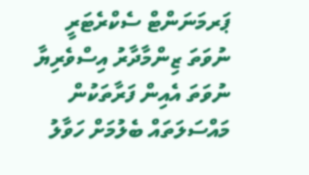ޕަރމަނަންޓް ސެކްރެޓަރީ ނުވަތަ ޒިންމާދާރު އިސްވެރިޔާ ނުވަތަ އެއިން ފަރާތަކުން މައްސަލަތައް ބެލުމަށް ހަވާލު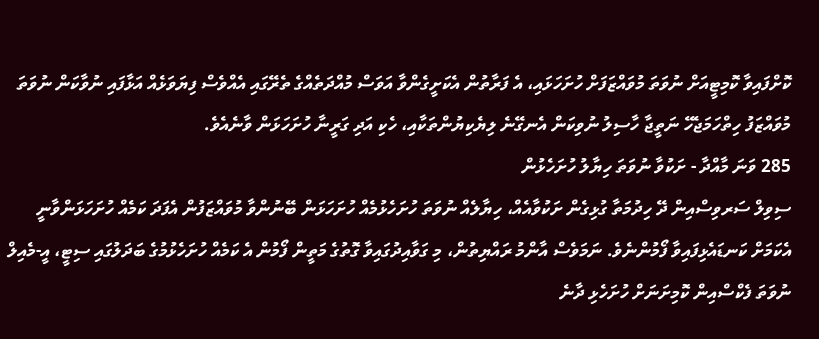ކޮށްފައިވާ ކޮމިޓީއަށް ނުވަތަ މުވައްޒަފަށް ހުށަހަޅައި، އެ ފަރާތުން އެކަށީގެންވާ އަވަސް މުއްދަތެއްގެ ތެރޭގައި އެއްވެސް ފިޔަވަޅެއް އަޅާފައި ނުވާކަން ނުވަތަ މުވައްޒަފު ހިތްހަމަޖެހޭ ނަތީޖާ ހާސިލު ނުވިކަން އެނގޭނެ ލިޔެކިޔުންތަކާއި، ހެކި އަދި ގަރީނާ ހުށަހަޅަން ވާނެއެވެ.
285 ވަނަ މާއްދާ - ށަކުވާ ނުވަތަ ހިޔާލު ހުށަހެޅުން
ސިވިލް ސަރވިސްއިން ދޭ ހިދުމަތާ ގުޅިގެން ށަކުވާއެއް، ހިޔާލެއް ނުވަތަ ހުށަހެޅުމެއް ހުށަހަޅަން ބޭނުންވާ މުވައްޒަފުން އެފަދަ ކަމެއް ހުށަހަޅަންވާނީ އެކަމަށް ކަނޑައެޅިފައިވާ ފޯމުންނެވެ. ނަމަވެސް އާންމު ރައްޔިތުން، މި ގަވާއިދުގައިވާ ގޮތުގެ މަތީން ފޯމުން އެ ކަމެއް ހުށަހެޅުމުގެ ބަދަލުގައި ސިޓީ، އީ-މެއިލް ނުވަތަ ފެކްސްއިން ކޮމިށަނަށް ހުށަހެޅި ދާނެ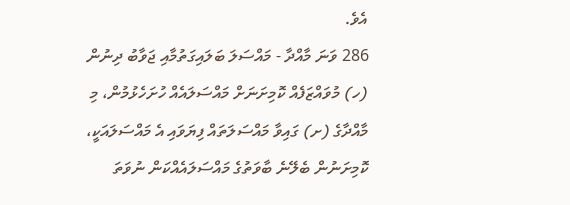އެވެ.
286 ވަނަ މާއްދާ - މައްސަލަ ބަލައިގަތުމާއި ޖަވާބު ދިނުން
(ހ) މުވައްޒަފެއް ކޮމިށަނަށް މައްސަލައެއް ހުށަހެޅުމުން، މި މާއްދާގެ (ށ) ގައިވާ މައްސަލަތައް ފިޔަވައި އެ މައްސަލައަކީ، ކޮމިށަނުން ބެލޭނެ ބާވަތުގެ މައްސަލައެއްކަން ނުވަތަ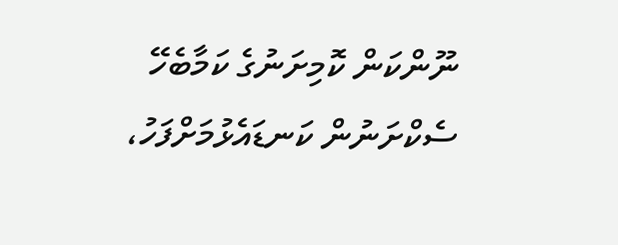ނޫންކަން ކޮމިށަނުގެ ކަމާބެހޭ ސެކްށަނުން ކަނޑައެޅުމަށްފަހު،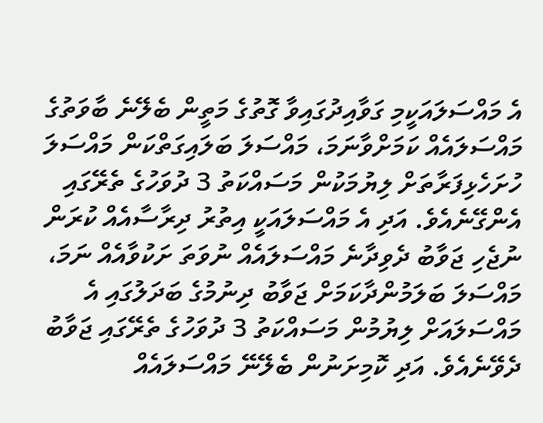އެ މައްސަލައަކީމި ގަވާއިދުގައިވާ ގޮތުގެ މަތީން ބެލޭނެ ބާވަތުގެ މައްސަލައެއް ކަމަށްވާނަމަ، މައްސަލަ ބަލައިގަތްކަން މައްސަލަ ހުށަހެޅިފަރާތަށް ލިޔުމަކުން މަސައްކަތު 3 ދުވަހުގެ ތެރޭގައި އެންގޭނެއެވެ. އަދި އެ މައްސަލައަކީ އިތުރު ދިރާސާއެއް ކުރަން ނުޖެހި ޖަވާބު ދެވިދާނެ މައްސަލައެއް ނުވަތަ ށަކުވާއެއް ނަމަ، މައްސަލަ ބަލަމުންދާކަމަށް ޖަވާބު ދިނުމުގެ ބަދަލުގައި އެ މައްސަލައަށް ލިޔުމުން މަސައްކަތު 3 ދުވަހުގެ ތެރޭގައި ޖަވާބު ދެވޭނެއެވެ. އަދި ކޮމިށަނުން ބެލޭނޭ މައްސަލައެއް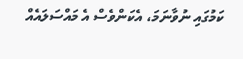ކަމުގައި ނުވާނަމަ، އެކަންވެސް އެ މައްސަލައެއް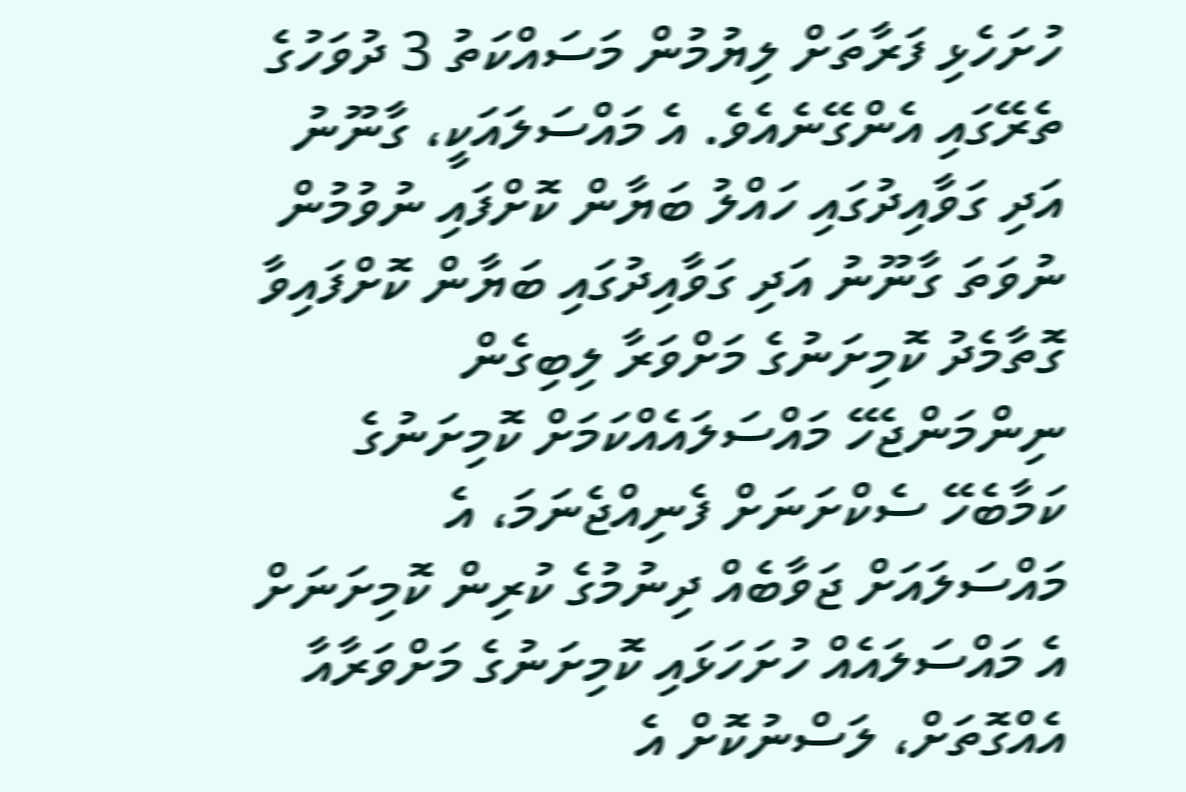ހުށަހެޅި ފަރާތަށް ލިޔުމުން މަސައްކަތު 3 ދުވަހުގެ ތެރޭގައި އެންގޭނެއެވެ. އެ މައްސަލައަކީ، ގާނޫނު އަދި ގަވާއިދުގައި ހައްލު ބަޔާން ކޮށްފައި ނުވުމުން ނުވަތަ ގާނޫނު އަދި ގަވާއިދުގައި ބަޔާން ކޮށްފައިވާ ގޮތާމެދު ކޮމިށަނުގެ މަށްވަރާ ލިބިގެން ނިންމަންޖެހޭ މައްސަލައެއްކަމަށް ކޮމިށަނުގެ ކަމާބެހޭ ސެކްށަނަށް ފެނިއްޖެނަމަ، އެ މައްސަލައަށް ޖަވާބެއް ދިނުމުގެ ކުރިން ކޮމިށަނަށް އެ މައްސަލައެއް ހުށަހަޅައި ކޮމިށަނުގެ މަށްވަރާއާ އެއްގޮތަށް، ލަސްނުކޮށް އެ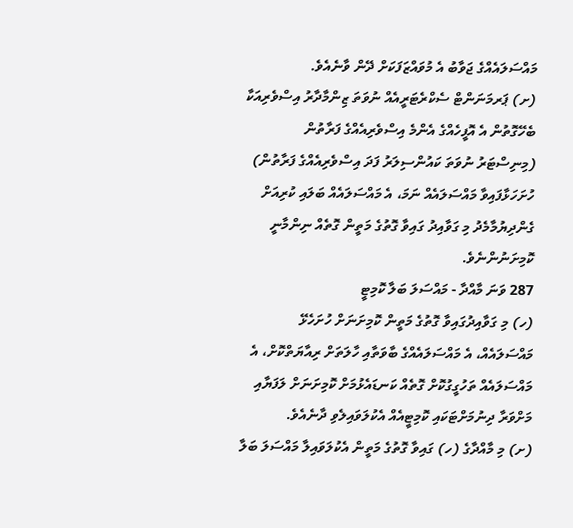މައްސަލައެއްގެ ޖަވާބު އެ މުވައްޒަފަކަށް ދޭން ވާނެއެވެ.
(ށ) ޕަރމަނަންޓް ސެކްރެޓަރީއެއް ނުވަތަ ޒިންމާދާރު އިސްވެރިއަކާ ބެހޭގޮތުން އެ އޮފީހެއްގެ އެންމެ އިސްވެރިއެއްގެ ފަރާތުން (މިނިސްޓަރު ނުވަތަ ކައުންސިލަރު ފަދަ އިސްވެރިއެއްގެ ފަރާތުން) ހުށަހަޅާފައިވާ މައްސަލައެއް ނަމަ، އެ މައްސަލައެއް ބަލައި ކުރިއަށް ގެންދިޔުމާމެދު މި ގަވާއިދު ގައިވާ ގޮތުގެ މަތީން ގޮތެއް ނިންމާނީ ކޮމިށަނުންނެވެ.
287 ވަނަ މާއްދާ - މައްސަލަ ބަލާ ކޮމިޓީ
(ހ) މި ގަވާއިދުގައިވާ ގޮތުގެ މަތީން ކޮމިށަނަށް ހުށަހެޅޭ މައްސަލައެއް، އެ މައްސަލައެއްގެ ބާވަތާއި ހާލަތަށް ރިއާޔަތްކޮށް، އެ މައްސަލައެއް ތަހުގީގުކޮށް ގޮތެއް ކަނޑައެޅުމަށް ކޮމިށަނަށް ލަފަޔާއި މަށްވަރާ ދިނުމަށްޓަކައި ކޮމިޓީއެއް އެކުލަވައިލެވި ދާނެއެވެ.
(ށ) މި މާއްދާގެ (ހ) ގައިވާ ގޮތުގެ މަތީން އެކުލަވައިލާ މައްސަލަ ބަލާ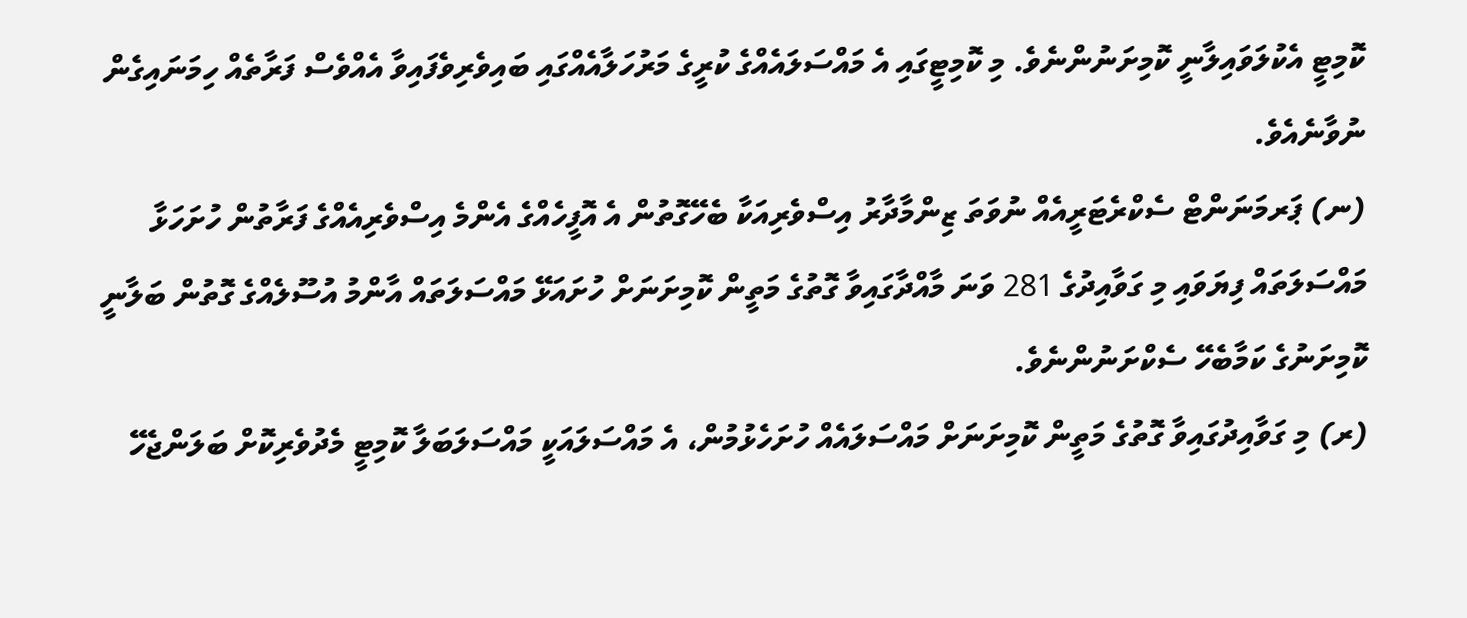ކޮމިޓީ އެކުލަވައިލާނީ ކޮމިށަނުންނެވެ. މި ކޮމިޓީގައި އެ މައްސަލައެއްގެ ކުރީގެ މަރުހަލާއެއްގައި ބައިވެރިވެފައިވާ އެއްވެސް ފަރާތެއް ހިމަނައިގެން ނުވާނެއެވެ.
(ނ) ޕަރމަނަންޓް ސެކްރެޓަރީއެއް ނުވަތަ ޒިންމާދާރު އިސްވެރިއަކާ ބެހޭގޮތުން އެ އޮފީހެއްގެ އެންމެ އިސްވެރިއެއްގެ ފަރާތުން ހުށަހަޅާ މައްސަލަތައް ފިޔަވައި މި ގަވާއިދުގެ 281 ވަނަ މާއްދާގައިވާ ގޮތުގެ މަތީން ކޮމިށަނަށް ހުށައަޅޭ މައްސަލަތައް އާންމު އުސޫލެއްގެ ގޮތުން ބަލާނީ ކޮމިށަނުގެ ކަމާބެހޭ ސެކްށަނުންނެވެ.
(ރ) މި ގަވާއިދުގައިވާ ގޮތުގެ މަތީން ކޮމިށަނަށް މައްސަލައެއް ހުށަހެޅުމުން، އެ މައްސަލައަކީ މައްސަލަބަލާ ކޮމިޓީ މެދުވެރިކޮށް ބަލަންޖެހޭ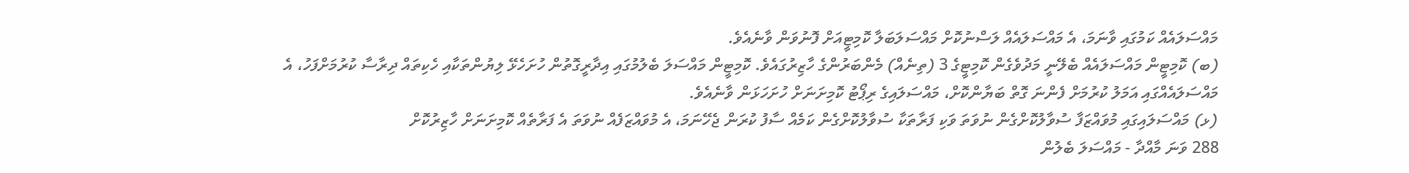މައްސަލައެއް ކަމުގައި ވާނަމަ، އެ މައްސަލައެއް ލަސްނުކޮށް މައްސަލަބަލާ ކޮމިޓީއަށް ފޮނުވަން ވާނެއެވެ.
(ބ) ކޮމިޓީން މައްސަލައެއް ބެލޭނީ މަދުވެގެން ކޮމިޓީގެ 3 (ތިނެއް) މެންބަރުންގެ ހާޒިރުގައެވެ. ކޮމިޓީން މައްސަލަ ބެލުމުގައި އިދާރީގޮތުން ހުށަހެޅޭ ލިޔުންތަކާއި ހެކިތައް ދިރާސާ ކުރުމަށްފަހު، އެ މައްސަލައެއްގައި އަމަލު ކުރުމަށް ފެންނަ ގޮތް ބަޔާންކޮށް، މައްސަލައިގެ ރިޕޯޓު ކޮމިށަނަށް ހުށަހަޅަން ވާނެއެވެ.
(ޅ) މައްސަލައިގައި މުވައްޒަފާ ސުވާލުކޮށްގެން ނުވަތަ ވަކި ފަރާތަކާ ސުވާލުކޮށްގެން ކަމެއް ސާފު ކުރަން ޖެހޭނަމަ، އެ މުވައްޒަފެއް ނުވަތަ އެ ފަރާތެއް ކޮމިށަނަށް ހާޒިރުކޮށް
288 ވަނަ މާއްދާ - މައްސަލަ ބެލުން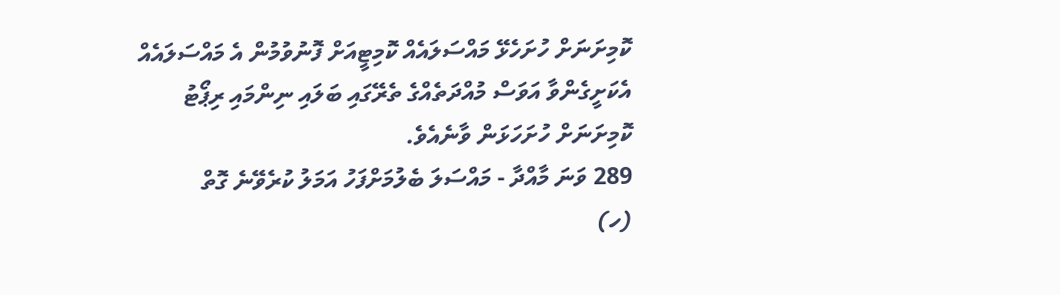ކޮމިށަނަށް ހުށަހެޅޭ މައްސަލައެއް ކޮމިޓީއަށް ފޮނުވުމުން އެ މައްސަލައެއް އެކަށީގެންވާ އަވަސް މުއްދަތެއްގެ ތެރޭގައި ބަލައި ނިންމައި ރިޕޯޓު ކޮމިށަނަށް ހުށަހަޅަން ވާނެއެވެ.
289 ވަނަ މާއްދާ - މައްސަލަ ބެލުމަށްފަހު އަމަލު ކުރެވޭނެ ގޮތް
(ހ)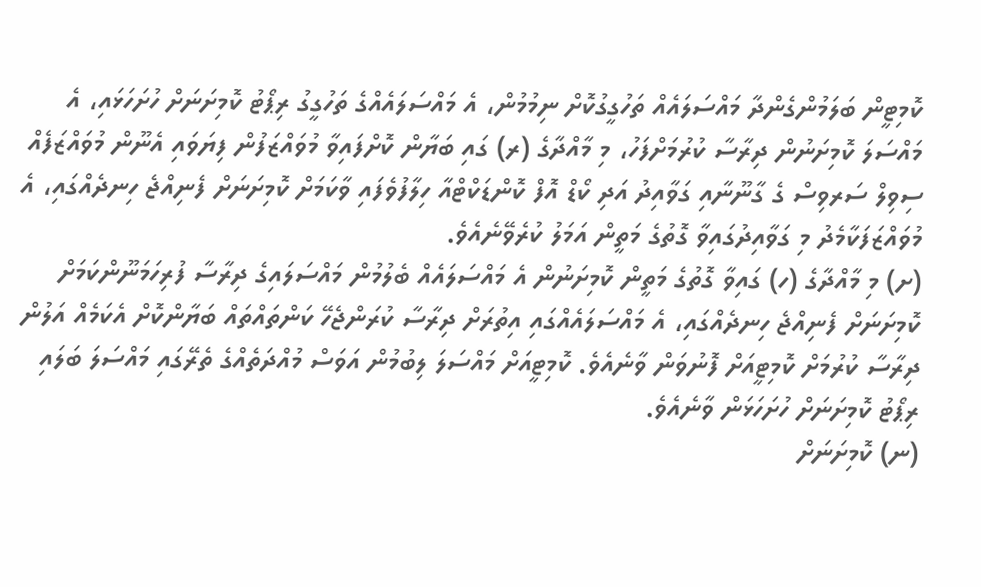ކޮމިޓީން ބަލަމުންގެންދާ މައްސަލައެއް ތަހުގީގުކޮށް ނިމުމުން، އެ މައްސަލައެއްގެ ތަހުގީގު ރިޕޯޓު ކޮމިށަނަށް ހުށަހަޅައި، އެ މައްސަލަ ކޮމިށަނުން ދިރާސާ ކުރުމަށްފަހު، މި މާއްދާގެ (ރ) ގައި ބަޔާން ކޮށްފައިވާ މުވައްޒަފުން ފިޔަވައި އެނޫން މުވައްޒަފެއް ސިވިލް ސަރވިސް ގެ ގާނޫނާއި ގަވާއިދު އަދި ކޯޑް އޮފް ކޮންޑަކްޓްއާ ހިލާފުވެފައި ވާކަމަށް ކޮމިށަނަށް ފެނިއްޖެ ހިނދެއްގައި، އެ މުވައްޒަފަކާމެދު މި ގަވާއިދުގައިވާ ގޮތުގެ މަތީން އަމަލު ކުރެވޭނެއެވެ.
(ށ) މި މާއްދާގެ (ހ) ގައިވާ ގޮތުގެ މަތީން ކޮމިށަނުން އެ މައްސަލައެއް ބެލުމުން މައްސަލައިގެ ދިރާސާ ފުރިހަމަނޫންކަމަށް ކޮމިށަނަށް ފެނިއްޖެ ހިނދެއްގައި، އެ މައްސަލައެއްގައި އިތުރަށް ދިރާސާ ކުރަންޖެހޭ ކަންތައްތައް ބަޔާންކޮށް އެކަމެއް އަލުން ދިރާސާ ކުރުމަށް ކޮމިޓީއަށް ފޮނުވަން ވާނެއެވެ. ކޮމިޓީއަށް މައްސަލަ ލިބުމުން އަވަސް މުއްދަތެއްގެ ތެރޭގައި މައްސަލަ ބަލައި ރިޕޯޓު ކޮމިށަނަށް ހުށަހަޅަން ވާނެއެވެ.
(ނ) ކޮމިށަނަށް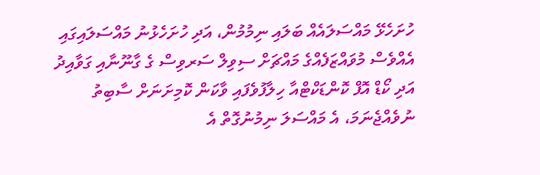ހުށަހެޅޭ މައްސަލައެއް ބަލައި ނިމުމުން، އަދި ހުށަހެޅުނު މައްސަލައިގައި އެއްވެސް މުވައްޒަފެއްގެ މައްޗަށް ސިވިލް ސަރވިސް ގެ ގާނޫނާއި ގަވާއިދު އަދި ކޯޑް އޮފް ކޮންޑަކްޓްއާ ހިލާފުވެފައި ވާކަން ކޮމިށަނަށް ސާބިތު ނުވެއްޖެނަމަ، އެ މައްސަލަ ނިމުނުގޮތް އެ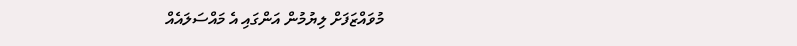މުވައްޒަފަށް ލިޔުމުން އަންގައި އެ މައްސަލައެއް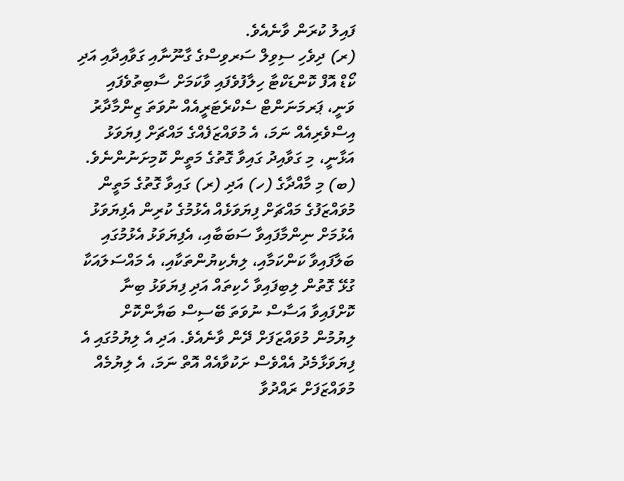ފައިލު ކުރަން ވާނެއެވެ.
(ރ) ދިވެހި ސިވިލް ސަރވިސްގެ ގާނޫނާއި ގަވާއިދާއި އަދި ކޯޑް އޮފް ކޮންޑަކްޓާ ހިލާފުވެފައި ވާކަމަށް ސާބިތުވެފައި ވަނީ، ޕަރމަނަންޓް ސެކްރެޓަރީއެއް ނުވަތަ ޒިންމާދާރު އިސްވެރިއެއް ނަމަ، އެ މުވައްޒަފެއްގެ މައްޗަށް ފިޔަވަޅު އަޅާނީ، މި ގަވާއިދު ގައިވާ ގޮތުގެ މަތީން ކޮމިށަނުންނެވެ.
(ބ) މި މާއްދާގެ (ހ) އަދި (ރ) ގައިވާ ގޮތުގެ މަތީން މުވައްޒަފުގެ މައްޗަށް ފިޔަވަޅެއް އެޅުމުގެ ކުރިން އެފިޔަވަޅު އެޅުމަށް ނިންމާފައިވާ ސަބަބާއި، އެފިޔަވަޅު އެޅުމުގައި ބަލާފައިވާ ކަންކަމާއި، ލިޔެކިޔުންތަކާއި، އެ މައްސަލައަކާ ގުޅޭ ގޮތުން ލިބިފައިވާ ހެކިތައް އަދި ފިޔަވަޅު ބިނާ ކޮށްފައިވާ އަސާސް ނުވަތަ ބޭސިސް ބަޔާންކޮށް ލިޔުމުން މުވައްޒަފަށް ދޭން ވާނެއެވެ. އަދި އެ ލިޔުމުގައި އެ ފިޔަވަޅާމެދު އެއްވެސް ށަކުވާއެއް އޮތް ނަމަ، އެ ލިޔުމެއް މުވައްޒަފަށް ރައްދުވާ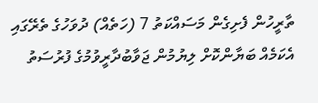ތާރީހުން ފެށިގެން މަސައްކަތު 7 (ހަތެއް) ދުވަހުގެ ތެރޭގައި އެކަމެއް ބަޔާންކޮށް ލިޔުމުން ޖަވާބުދާރީވުމުގެ ފުރުސަތު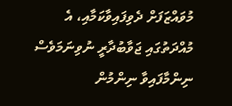މުވައްޒަފަށް ދެވިފައިވާކަމާއި، އެ މުއްދަތުގައި ޖަވާބުދާރީ ނުވިނަމަވެސް ނިންމާފައިވާ ނިންމުން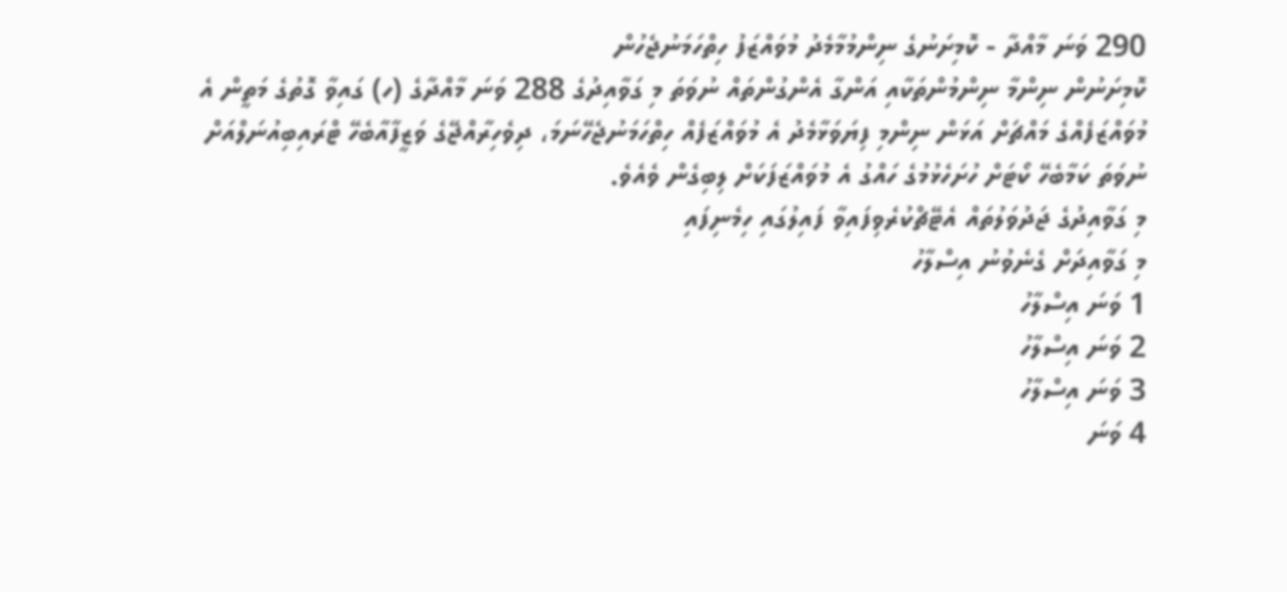290 ވަނަ މާއްދާ - ކޮމިށަނުގެ ނިންމުމާމެދު މުވައްޒަފު ހިތްހަމަނުޖެހުން
ކޮމިށަނުން ނިންމާ ނިންމުންތަކާއި އަންގާ އެންގުންތައް ނުވަތަ މި ގަވާއިދުގެ 288 ވަނަ މާއްދާގެ (ހ) ގައިވާ ގޮތުގެ މަތީން އެ މުވައްޒަފެއްގެ މައްޗަށް އަޅަން ނިންމި ފިޔަވަޅާމެދު އެ މުވައްޒަފެއް ހިތްހަމަނުޖެހޭނަމަ، ދިވެހިރާއްޖޭގެ ވަޒީފާއާބެހޭ ޓްރައިބިއުނަލްއަށް ނުވަތަ ކަމާބެހޭ ކޯޓަށް ހުށަހެޅުމުގެ ހައްގު އެ މުވައްޒަފަކަށް ލިބިގެން ވެއެވެ.
މި ގަވާއިދުގެ ޖަދުވަލުތައް އެޓޭޗްކުރެވިފައިވާ ފައިލުގައި ހިމެނިފައި
މި ގަވާއިދަށް ގެނެވުނު އިސްލާހު
1 ވަނަ އިސްލާހު
2 ވަނަ އިސްލާހު
3 ވަނަ އިސްލާހު
4 ވަނަ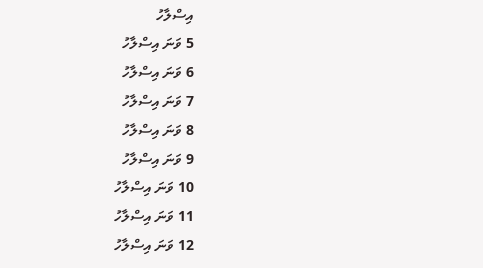އިސްލާހު
5 ވަނަ އިސްލާހު
6 ވަނަ އިސްލާހު
7 ވަނަ އިސްލާހު
8 ވަނަ އިސްލާހު
9 ވަނަ އިސްލާހު
10 ވަނަ އިސްލާހު
11 ވަނަ އިސްލާހު
12 ވަނަ އިސްލާހު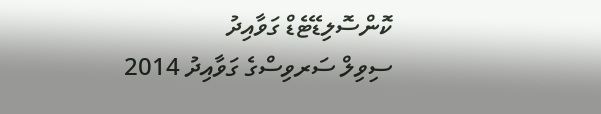ކޮންސޮލިޑޭޓެޑް ގަވާއިދު
ސިވިލް ސަރވިސްގެ ގަވާއިދު 2014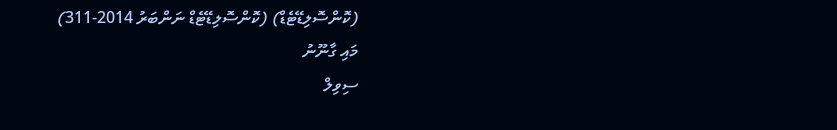(ކޮންސޮލިޑޭޓެޑް) (ކޮންސޮލިޑޭޓެޑް ނަންބަރު 2014-311)
މައި ގާނޫނު
ސިވިލް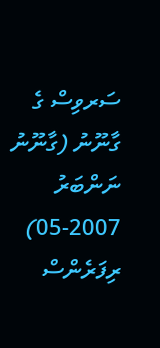ސަރވިސް ގެ ގާނޫނު (ގާނޫނު ނަންބަރު 2007-05)
ރިފަރެންސް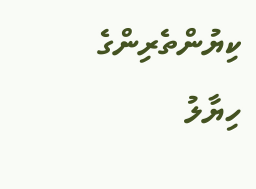ކިޔުންތެރިންގެ ހިޔާލު